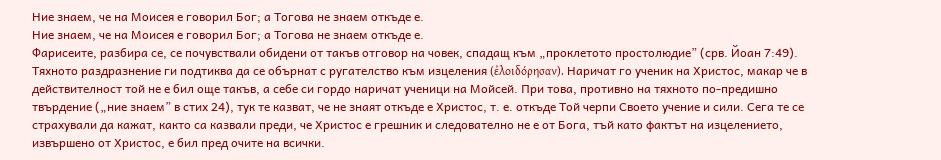Ние знаем, че на Моисея е говорил Бог; а Тогова не знаем откъде е.
Ние знаем, че на Моисея е говорил Бог; а Тогова не знаем откъде е.
Фарисеите, разбира се, се почувствали обидени от такъв отговор на човек, спадащ към „проклетото простолюдие” (срв. Йоан 7:49). Тяхното раздразнение ги подтиква да се обърнат с ругателство към изцеления (ἐλοιδόρησαν). Наричат го ученик на Христос, макар че в действителност той не е бил още такъв, а себе си гордо наричат ученици на Мойсей. При това, противно на тяхното по-предишно твърдение („ние знаем” в стих 24), тук те казват, че не знаят откъде е Христос, т. е. откъде Той черпи Своето учение и сили. Сега те се страхували да кажат, както са казвали преди, че Христос е грешник и следователно не е от Бога, тъй като фактът на изцелението, извършено от Христос, е бил пред очите на всички.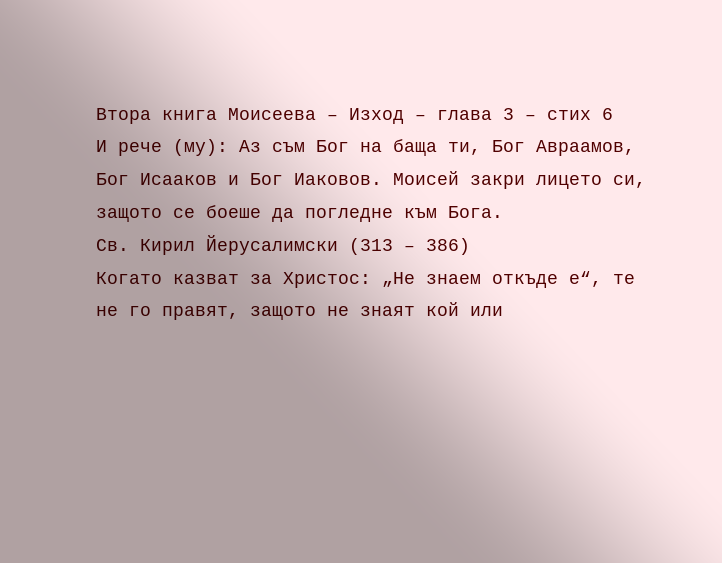Втора книга Моисеева – Изход – глава 3 – стих 6
И рече (му): Аз съм Бог на баща ти, Бог Авраамов, Бог Исааков и Бог Иаковов. Моисей закри лицето си, защото се боеше да погледне към Бога.
Св. Кирил Йерусалимски (313 – 386)
Когато казват за Христос: „Не знаем откъде е“, те не го правят, защото не знаят кой или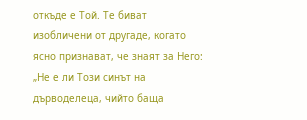откъде е Той. Те биват изобличени от другаде, когато ясно признават, че знаят за Него: „Не е ли Този синът на дърводелеца, чийто баща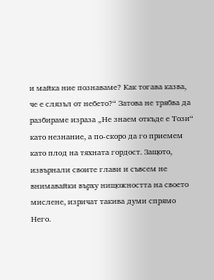и майка ние познаваме? Как тогава казва, че е слязъл от небето?“ Затова не трябва да разбираме израза „Не знаем откъде е Този“ като незнание, а по-скоро да го приемем като плод на тяхната гордост. Защото, извърнали своите глави и съвсем не внимавайки върху нищожността на своето мислене, изричат такива думи спрямо Него.